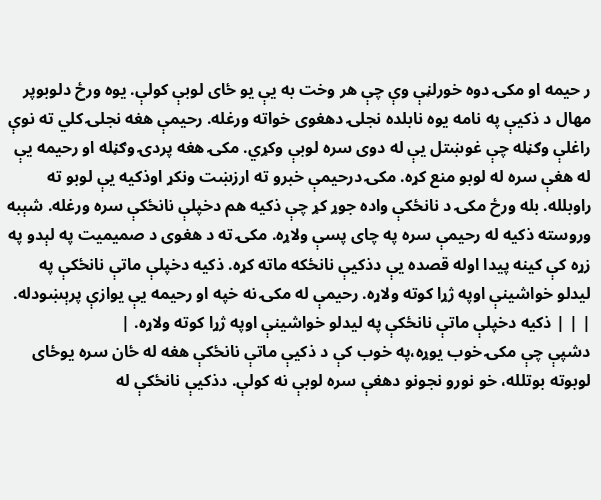ر حيمه او مکۍ دوه خورلڼې وې چې هر وخت به يې يو ځای لوبې کولې. يوه ورځ دلوبوپر مهال د ذکيې په نامه يوه نابلده نجلۍ دهغوی خواته ورغله. رحيمې هغه نجلۍ کلي ته نوې راغلې وګڼله چې غوښتل يې له دوی سره لوبې وکړي. مکۍ هغه پردۍ وګڼله او رحيمه يې له هغې سره له لوبو منع کړه. مکۍ درحيمې خبرو ته ارزښت ونکړ اوذکيه يې لوبو ته راوبلله. بله ورځ مکۍ د نانځکې واده جوړ کړ چې ذکيه هم دخپلې نانځکې سره ورغله. شېبه وروسته ذکيه له رحيمې سره په چای پسې ولاړه. مکۍ ته د هغوی د صميميت په لېدو په زړه کې کينه پيدا اوله قصده يې دذکيې نانځکه ماته کړه. ذکيه دخپلې ماتې نانځکې په ليدلو خواشينې اوپه ژړا کوته ولاړه. رحيمې له مکۍ نه خپه او رحيمه يې يوازې پرېښودله.  | | | ذکيه دخپلې ماتې نانځکې په ليدلو خواشينې اوپه ژړا کوته ولاړه. |
دشپې چې مکۍ خوب يوړه،په خوب کې د ذکيې ماتې نانځکې هغه له ځان سره يوځای لوبوته بوتلله، خو نورو نجونو دهغې سره لوبې نه کولې. دذکيې نانځکې له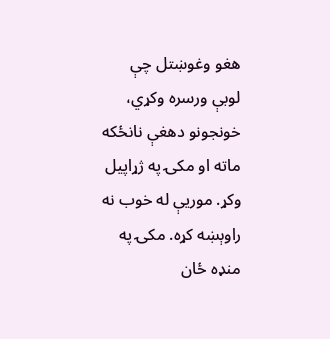هغو وغوښتل چې لوبې ورسره وکړي، خونجونو دهغې نانځکه ماته او مکۍ په ژړاپيل وکړ. موريې له خوب نه راوېښه کړه. مکۍ په منډه ځان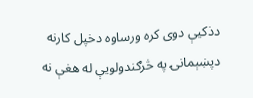دذکيې دوی کره ورساوه دخپل کارنه دپښېمانۍ په څرګندولويې له هغې نه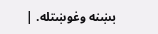بښنه وغوښتله. |